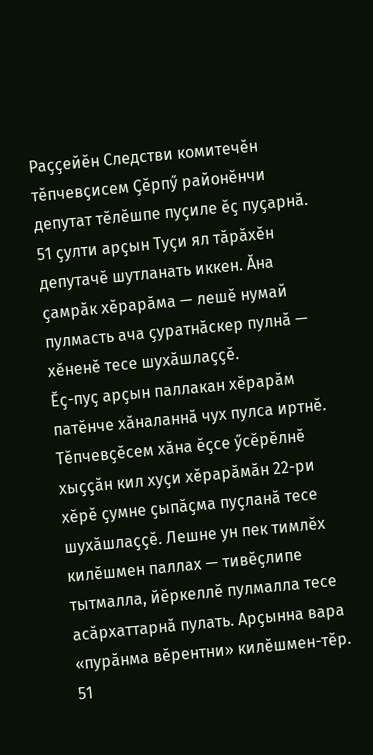Раҫҫейӗн Следстви комитечӗн тӗпчевҫисем Ҫӗрпӳ районӗнчи депутат тӗлӗшпе пуҫиле ӗҫ пуҫарнӑ. 51 ҫулти арҫын Туҫи ял тӑрӑхӗн депутачӗ шутланать иккен. Ӑна ҫамрӑк хӗрарӑма — лешӗ нумай пулмасть ача ҫуратнӑскер пулнӑ — хӗненӗ тесе шухӑшлаҫҫӗ.
Ӗҫ-пуҫ арҫын паллакан хӗрарӑм патӗнче хӑналаннӑ чух пулса иртнӗ. Тӗпчевҫӗсем хӑна ӗҫсе ӳсӗрӗлнӗ хыҫҫӑн кил хуҫи хӗрарӑмӑн 22-ри хӗрӗ ҫумне ҫыпӑҫма пуҫланӑ тесе шухӑшлаҫҫӗ. Лешне ун пек тимлӗх килӗшмен паллах — тивӗҫлипе тытмалла, йӗркеллӗ пулмалла тесе асӑрхаттарнӑ пулать. Арҫынна вара «пурӑнма вӗрентни» килӗшмен-тӗр. 51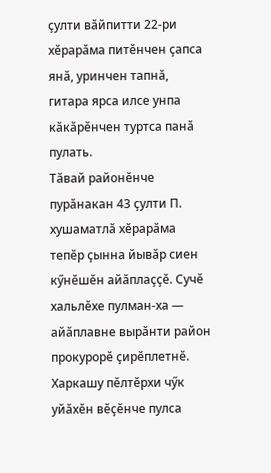ҫулти вӑйпитти 22-ри хӗрарӑма питӗнчен ҫапса янӑ, уринчен тапнӑ, гитара ярса илсе унпа кӑкӑрӗнчен туртса панӑ пулать.
Тӑвай районӗнче пурӑнакан 43 ҫулти П. хушаматлӑ хӗрарӑма тепӗр ҫынна йывӑр сиен кӳнӗшӗн айӑплаҫҫӗ. Сучӗ хальлӗхе пулман-ха — айӑплавне вырӑнти район прокурорӗ ҫирӗплетнӗ.
Харкашу пӗлтӗрхи чӳк уйӑхӗн вӗҫӗнче пулса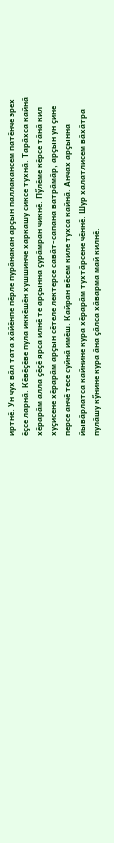иртнӗ. Ун чух вӑл тата хӑйӗнпе пӗрле пурӑнакан арҫын паллакансем патӗнче эрех ӗҫсе ларнӑ. Кӗвӗҫӗве пула иккӗшӗн хушшинче харкашу сиксе тухнӑ. Тарӑхса кайнӑ хӗрарӑм алла ҫӗҫӗ ярса илнӗ те арҫынна ҫурӑмран чикнӗ. Пӳлӗме кӗрсе тӑнӑ кил хуҫисене хӗрарӑм арҫын сӗтеле лектерсе савӑт-сапана ватрӑмӑр, арҫын ун ҫине персе анчӗ тесе суйнӑ имӗш. Кайран вӗсем киле тухса кайнӑ. Анчах арҫынна йывӑрлатса кайнине кура хӗрарӑм тухтӑрсене чӗннӗ. Шур халатлисем вӑхӑтра пулӑшу кӳнине кура ӑна ҫӑлса хӑварма май килнӗ.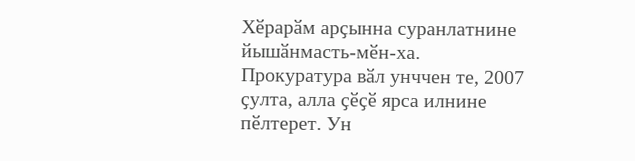Хӗрарӑм арҫынна суранлатнине йышӑнмасть-мӗн-ха. Прокуратура вӑл унччен те, 2007 ҫулта, алла ҫӗҫӗ ярса илнине пӗлтерет. Ун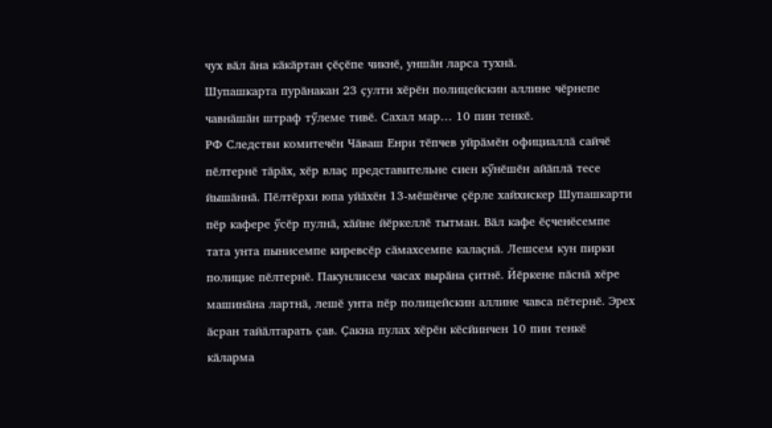чух вӑл ӑна кӑкӑртан ҫӗҫӗпе чикнӗ, уншӑн ларса тухнӑ.
Шупашкарта пурӑнакан 23 ҫулти хӗрӗн полицейскин аллине чӗрнепе чавнӑшӑн штраф тӳлеме тивӗ. Сахал мар… 10 пин тенкӗ.
РФ Следстви комитечӗн Чӑваш Енри тӗпчев уйрӑмӗн официаллӑ сайчӗ пӗлтернӗ тӑрӑх, хӗр влаҫ представительне сиен кӳнӗшӗн айӑплӑ тесе йышӑннӑ. Пӗлтӗрхи юпа уйӑхӗн 13-мӗшӗнче ҫӗрле хайхискер Шупашкарти пӗр кафере ӳсӗр пулнӑ, хӑйне йӗркеллӗ тытман. Вӑл кафе ӗҫченӗсемпе тата унта пынисемпе киревсӗр сӑмахсемпе калаҫнӑ. Лешсем кун пирки полицие пӗлтернӗ. Пакунлисем часах вырӑна ҫитнӗ. Йӗркене пӑснӑ хӗре машинӑна лартнӑ, лешӗ унта пӗр полицейскин аллине чавса пӗтернӗ. Эрех ӑсран тайӑлтарать ҫав. Ҫакна пулах хӗрӗн кӗсйинчен 10 пин тенкӗ кӑларма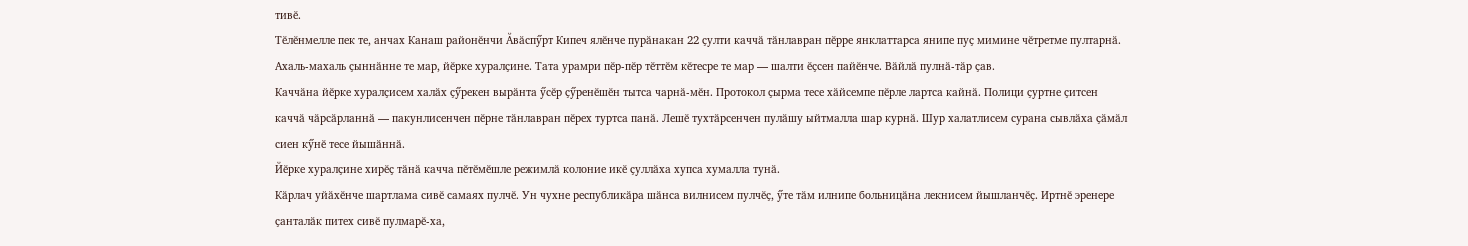тивӗ.
Тӗлӗнмелле пек те, анчах Канаш районӗнчи Ӑвӑспӳрт Кипеч ялӗнче пурӑнакан 22 ҫулти каччӑ тӑнлавран пӗрре янклаттарса янипе пуҫ мимине чӗтретме пултарнӑ. Ахаль-махаль ҫыннӑнне те мар, йӗрке хуралҫине. Тата урамри пӗр-пӗр тӗттӗм кӗтесре те мар — шалти ӗҫсен пайӗнче. Вӑйлӑ пулнӑ-тӑр ҫав.
Каччӑна йӗрке хуралҫисем халӑх ҫӳрекен вырӑнта ӳсӗр ҫӳренӗшӗн тытса чарнӑ-мӗн. Протокол ҫырма тесе хӑйсемпе пӗрле лартса кайнӑ. Полици ҫуртне ҫитсен каччӑ чӑрсӑрланнӑ — пакунлисенчен пӗрне тӑнлавран пӗрех туртса панӑ. Лешӗ тухтӑрсенчен пулӑшу ыйтмалла шар курнӑ. Шур халатлисем сурана сывлӑха ҫӑмӑл сиен кӳнӗ тесе йышӑннӑ.
Йӗрке хуралҫине хирӗҫ тӑнӑ качча пӗтӗмӗшле режимлӑ колоние икӗ ҫуллӑха хупса хумалла тунӑ.
Кӑрлач уйӑхӗнче шартлама сивӗ самаях пулчӗ. Ун чухне республикӑра шӑнса вилнисем пулчӗҫ, ӳте тӑм илнипе больницӑна лекнисем йышланчӗҫ. Иртнӗ эренере ҫанталӑк питех сивӗ пулмарӗ-ха,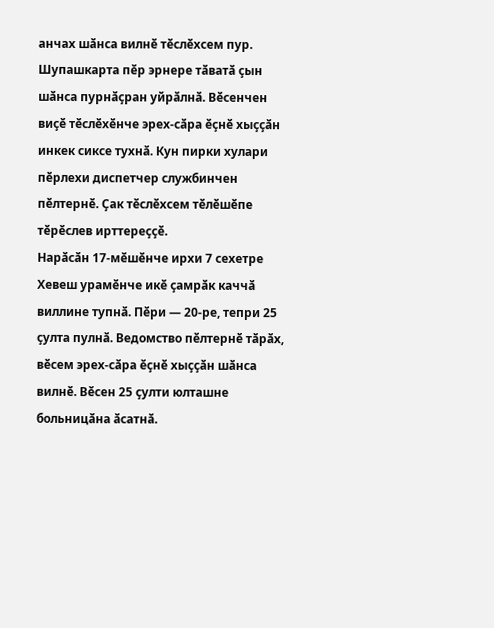анчах шӑнса вилнӗ тӗслӗхсем пур.
Шупашкарта пӗр эрнере тӑватӑ ҫын шӑнса пурнӑҫран уйрӑлнӑ. Вӗсенчен виҫӗ тӗслӗхӗнче эрех-сӑра ӗҫнӗ хыҫҫӑн инкек сиксе тухнӑ. Кун пирки хулари пӗрлехи диспетчер службинчен пӗлтернӗ. Ҫак тӗслӗхсем тӗлӗшӗпе тӗрӗслев ирттереҫҫӗ.
Нарӑсӑн 17-мӗшӗнче ирхи 7 сехетре Хевеш урамӗнче икӗ ҫамрӑк каччӑ виллине тупнӑ. Пӗри — 20-ре, тепри 25 ҫулта пулнӑ. Ведомство пӗлтернӗ тӑрӑх, вӗсем эрех-сӑра ӗҫнӗ хыҫҫӑн шӑнса вилнӗ. Вӗсен 25 ҫулти юлташне больницӑна ӑсатнӑ.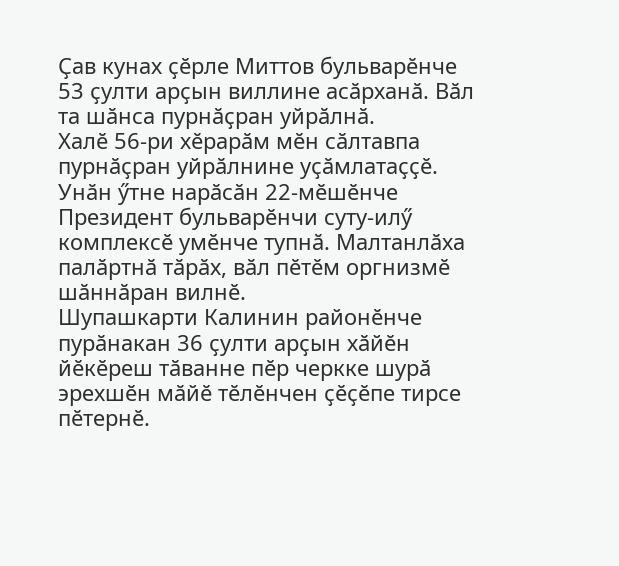Ҫав кунах ҫӗрле Миттов бульварӗнче 53 ҫулти арҫын виллине асӑрханӑ. Вӑл та шӑнса пурнӑҫран уйрӑлнӑ.
Халӗ 56-ри хӗрарӑм мӗн сӑлтавпа пурнӑҫран уйрӑлнине уҫӑмлатаҫҫӗ. Унӑн ӳтне нарӑсӑн 22-мӗшӗнче Президент бульварӗнчи суту-илӳ комплексӗ умӗнче тупнӑ. Малтанлӑха палӑртнӑ тӑрӑх, вӑл пӗтӗм оргнизмӗ шӑннӑран вилнӗ.
Шупашкарти Калинин районӗнче пурӑнакан 36 ҫулти арҫын хӑйӗн йӗкӗреш тӑванне пӗр черкке шурӑ эрехшӗн мӑйӗ тӗлӗнчен ҫӗҫӗпе тирсе пӗтернӗ.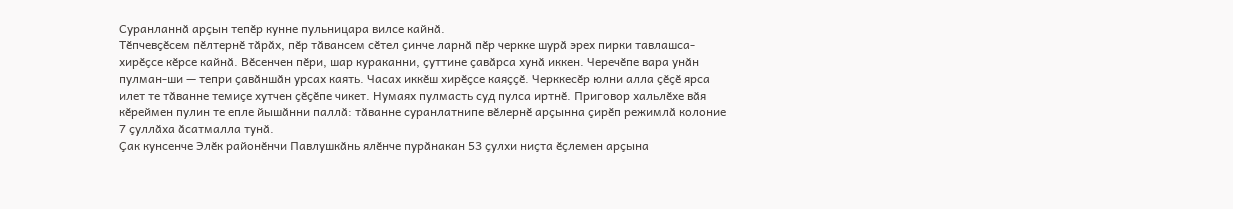Суранланнӑ арҫын тепӗр кунне пульницара вилсе кайнӑ.
Тӗпчевҫӗсем пӗлтернӗ тӑрӑх, пӗр тӑвансем сӗтел ҫинче ларнӑ пӗр черкке шурӑ эрех пирки тавлашса-хирӗҫсе кӗрсе кайнӑ. Вӗсенчен пӗри, шар кураканни, ҫуттине ҫавӑрса хунӑ иккен. Черечӗпе вара унӑн пулман-ши — тепри ҫавӑншӑн урсах каять. Часах иккӗш хирӗҫсе каяҫҫӗ. Черккесӗр юлни алла ҫӗҫӗ ярса илет те тӑванне темиҫе хутчен ҫӗҫӗпе чикет. Нумаях пулмасть суд пулса иртнӗ. Приговор хальлӗхе вӑя кӗреймен пулин те епле йышӑнни паллӑ: тӑванне суранлатнипе вӗлернӗ арҫынна ҫирӗп режимлӑ колоние 7 ҫуллӑха ӑсатмалла тунӑ.
Ҫак кунсенче Элӗк районӗнчи Павлушкӑнь ялӗнче пурӑнакан 53 ҫулхи ниҫта ӗҫлемен арҫына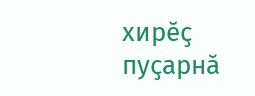хирӗҫ пуҫарнӑ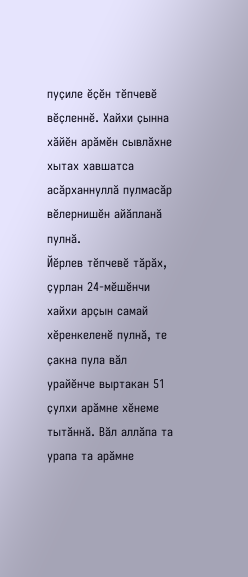пуҫиле ӗҫӗн тӗпчевӗ вӗҫленнӗ. Хайхи ҫынна хӑйӗн арӑмӗн сывлӑхне хытах хавшатса асӑрханнуллӑ пулмасӑр вӗлернишӗн айӑпланӑ пулнӑ.
Йӗрлев тӗпчевӗ тӑрӑх, ҫурлан 24-мӗшӗнчи хайхи арҫын самай хӗренкеленӗ пулнӑ, те ҫакна пула вӑл урайӗнче выртакан 51 ҫулхи арӑмне хӗнеме тытӑннӑ. Вӑл аллӑпа та урапа та арӑмне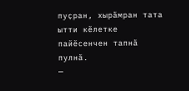пуҫран, хырӑмран тата ытти кӗлетке пайӗсенчен тапнӑ пулнӑ.
—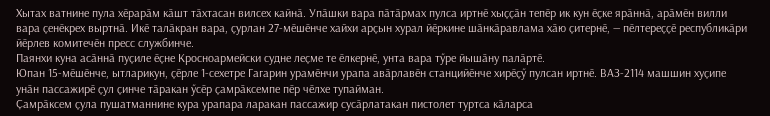Хытах ватнине пула хӗрарӑм кӑшт тӑхтасан вилсех кайнӑ. Упӑшки вара пӑтӑрмах пулса иртнӗ хыҫҫӑн тепӗр ик кун ӗҫке ярӑннӑ, арӑмӗн вилли вара ҫенӗкрех выртнӑ. Икӗ талӑкран вара, ҫурлан 27-мӗшӗнче хайхи арҫын хурал йӗркине шӑнкӑравлама хӑю ҫитернӗ, — пӗлтереҫҫӗ республикӑри йӗрлев комитечӗн пресс службинче.
Паянхи куна асӑннӑ пуҫиле ӗҫне Кросноармейски судне леҫме те ӗлкернӗ, унта вара тӳре йышӑну палӑртӗ.
Юпан 15-мӗшӗнче, ытларикун, ҫӗрле 1-сехетре Гагарин урамӗнчи урапа авӑрлавӗн станцийӗнче хирӗҫӳ пулсан иртнӗ. ВАЗ-2114 машшин хуҫипе унӑн пассажирӗ ҫул ҫинче тӑракан ӳсӗр ҫамрӑксемпе пӗр чӗлхе тупайман.
Ҫамрӑксем ҫула пушатманнине кура урапара ларакан пассажир сусӑрлатакан пистолет туртса кӑларса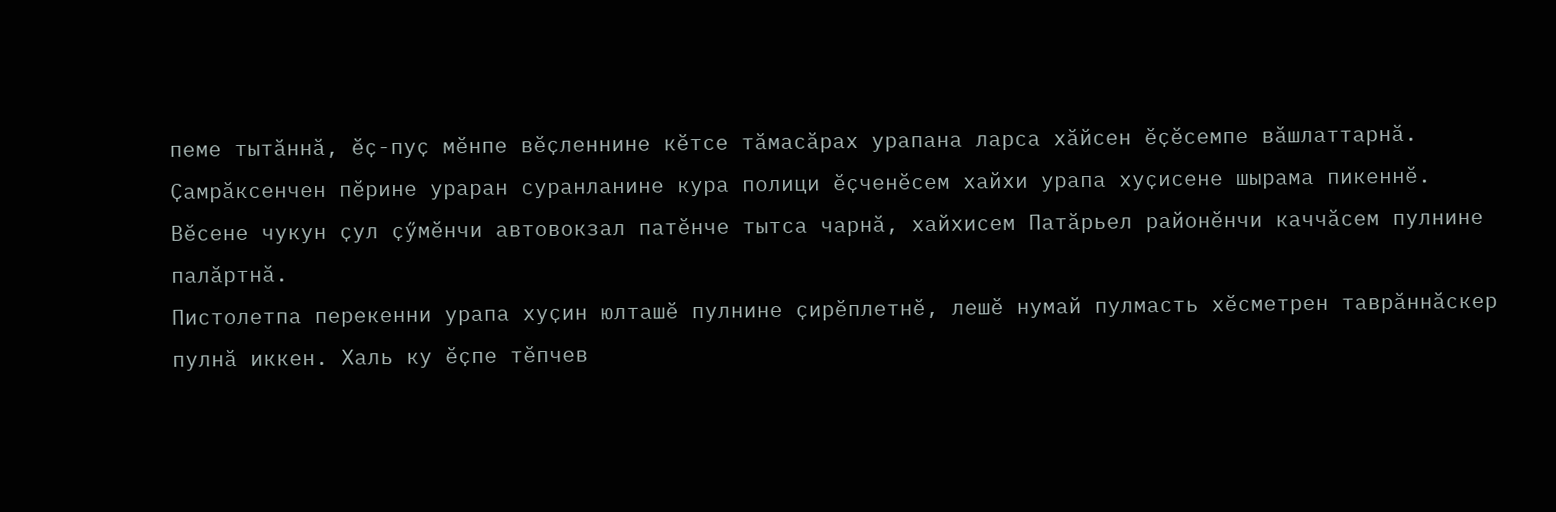пеме тытӑннӑ, ӗҫ-пуҫ мӗнпе вӗҫленнине кӗтсе тӑмасӑрах урапана ларса хӑйсен ӗҫӗсемпе вӑшлаттарнӑ.
Ҫамрӑксенчен пӗрине ураран суранланине кура полици ӗҫченӗсем хайхи урапа хуҫисене шырама пикеннӗ. Вӗсене чукун ҫул ҫӳмӗнчи автовокзал патӗнче тытса чарнӑ, хайхисем Патӑрьел районӗнчи каччӑсем пулнине палӑртнӑ.
Пистолетпа перекенни урапа хуҫин юлташӗ пулнине ҫирӗплетнӗ, лешӗ нумай пулмасть хӗсметрен таврӑннӑскер пулнӑ иккен. Халь ку ӗҫпе тӗпчев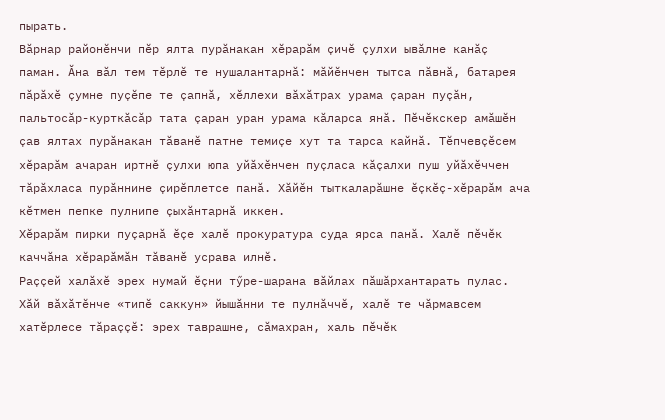пырать.
Вӑрнар районӗнчи пӗр ялта пурӑнакан хӗрарӑм ҫичӗ ҫулхи ывӑлне канӑҫ паман. Ӑна вӑл тем тӗрлӗ те нушалантарнӑ: мӑйӗнчен тытса пӑвнӑ, батарея пӑрӑхӗ ҫумне пуҫӗпе те ҫапнӑ, хӗллехи вӑхӑтрах урама ҫаран пуҫӑн, пальтосӑр-курткӑсӑр тата ҫаран уран урама кӑларса янӑ. Пӗчӗкскер амӑшӗн ҫав ялтах пурӑнакан тӑванӗ патне темиҫе хут та тарса кайнӑ. Тӗпчевҫӗсем хӗрарӑм ачаран иртнӗ ҫулхи юпа уйӑхӗнчен пуҫласа кӑҫалхи пуш уйӑхӗччен тӑрӑхласа пурӑннине ҫирӗплетсе панӑ. Хӑйӗн тыткаларӑшне ӗҫкӗҫ-хӗрарӑм ача кӗтмен пепке пулнипе ҫыхӑнтарнӑ иккен.
Хӗрарӑм пирки пуҫарнӑ ӗҫе халӗ прокуратура суда ярса панӑ. Халӗ пӗчӗк каччӑна хӗрарӑмӑн тӑванӗ усрава илнӗ.
Раҫҫей халӑхӗ эрех нумай ӗҫни тӳре-шарана вӑйлах пӑшӑрхантарать пулас. Хӑй вӑхӑтӗнче «типӗ саккун» йышӑнни те пулнӑччӗ, халӗ те чӑрмавсем хатӗрлесе тӑраҫҫӗ: эрех таврашне, сӑмахран, халь пӗчӗк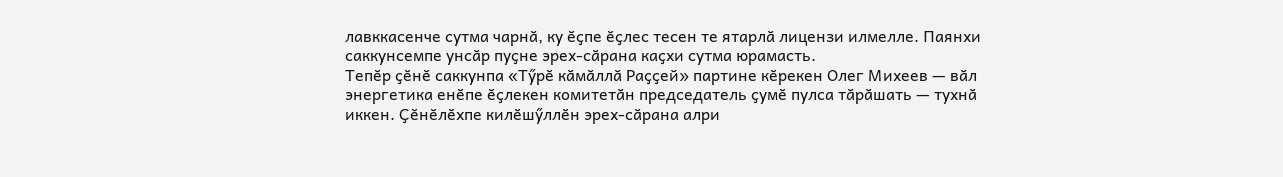лавккасенче сутма чарнӑ, ку ӗҫпе ӗҫлес тесен те ятарлӑ лицензи илмелле. Паянхи саккунсемпе унсӑр пуҫне эрех-сӑрана каҫхи сутма юрамасть.
Тепӗр ҫӗнӗ саккунпа «Тӳрӗ кӑмӑллӑ Раҫҫей» партине кӗрекен Олег Михеев — вӑл энергетика енӗпе ӗҫлекен комитетӑн председатель ҫумӗ пулса тӑрӑшать — тухнӑ иккен. Ҫӗнӗлӗхпе килӗшӳллӗн эрех-сӑрана алри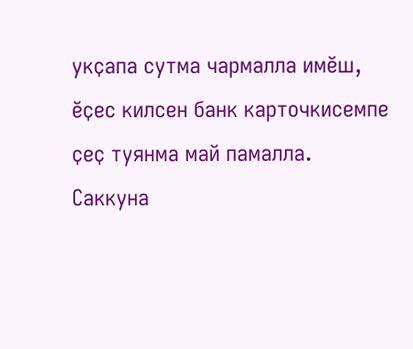укҫапа сутма чармалла имӗш, ӗҫес килсен банк карточкисемпе ҫеҫ туянма май памалла.
Саккуна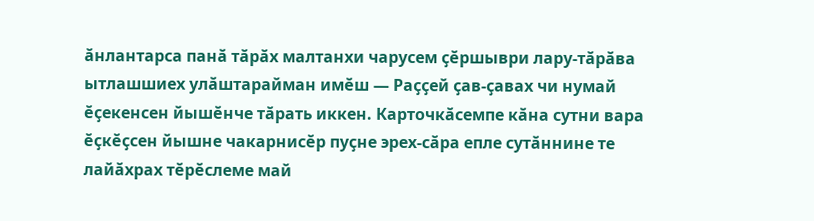ӑнлантарса панӑ тӑрӑх малтанхи чарусем ҫӗршыври лару-тӑрӑва ытлашшиех улӑштарайман имӗш — Раҫҫей ҫав-ҫавах чи нумай ӗҫекенсен йышӗнче тӑрать иккен. Карточкӑсемпе кӑна сутни вара ӗҫкӗҫсен йышне чакарнисӗр пуҫне эрех-сӑра епле сутӑннине те лайӑхрах тӗрӗслеме май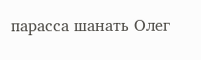парасса шанать Олег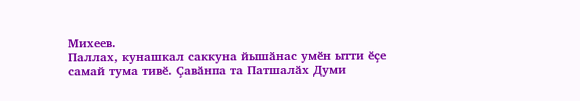Михеев.
Паллах, кунашкал саккуна йышӑнас умӗн ытти ӗҫе самай тума тивӗ. Ҫавӑнпа та Патшалӑх Думи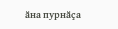ӑна пурнӑҫа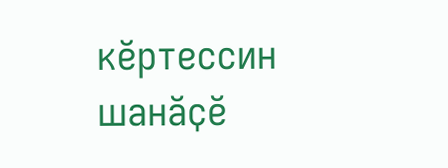кӗртессин шанӑҫӗ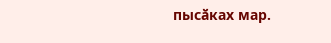пысӑках мар.